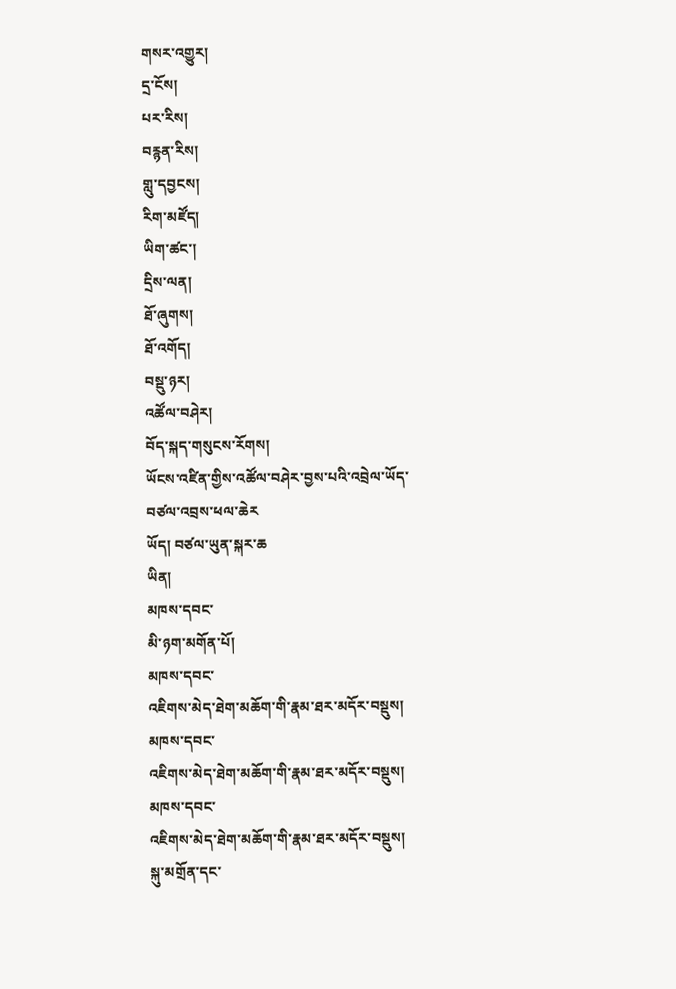གསར་འགྱུར།
དྲ་ངོས།
པར་རིས།
བརྙན་རིས།
གླུ་དབྱངས།
རིག་མཛོད།
ཡིག་ཚང་།
དྲིས་ལན།
ཐོ་ཞུགས།
ཐོ་འགོད།
བསྡུ་ཉར།
འཚོལ་བཤེར།
བོད་སྐད་གསུངས་རོགས།
ཡོངས་འཛིན་གྱིས་འཚོལ་བཤེར་བྱས་པའི་འབྲེལ་ཡོད་བཙལ་འབྲས་ཕལ་ཆེར
ཡོད། བཙལ་ཡུན་སྐར་ཆ
ཡིན།
མཁས་དབང་
མི་ཉག་མགོན་པོ།
མཁས་དབང་
འཇིགས་མེད་ཐེག་མཆོག་གི་རྣམ་ཐར་མདོར་བསྡུས།
མཁས་དབང་
འཇིགས་མེད་ཐེག་མཆོག་གི་རྣམ་ཐར་མདོར་བསྡུས།
མཁས་དབང་
འཇིགས་མེད་ཐེག་མཆོག་གི་རྣམ་ཐར་མདོར་བསྡུས།
སྐུ་མགྲོན་དང་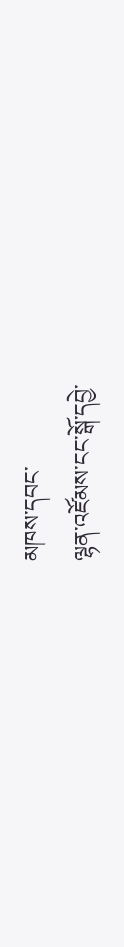མཁས་དབང་
ལྷན་འཛོམས་ངང་སྒོ་དབྱེ་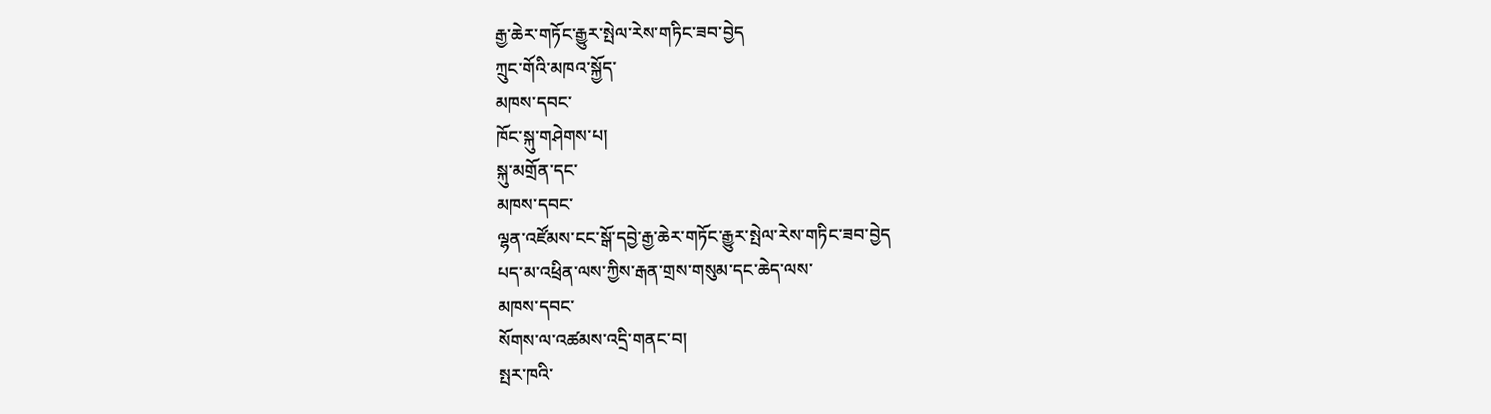རྒྱ་ཆེར་གཏོང་རྒྱུར་སྤེལ་རེས་གཏིང་ཟབ་བྱེད
ཀྲུང་གོའི་མཁའ་སྐྱོད་
མཁས་དབང་
ཁོང་སྐུ་གཤེགས་པ།
སྐུ་མགྲོན་དང་
མཁས་དབང་
ལྷན་འཛོམས་ངང་སྒོ་དབྱེ་རྒྱ་ཆེར་གཏོང་རྒྱུར་སྤེལ་རེས་གཏིང་ཟབ་བྱེད
པད་མ་འཕྲིན་ལས་ཀྱིས་རྒན་གྲས་གསུམ་དང་ཆེད་ལས་
མཁས་དབང་
སོགས་ལ་འཚམས་འདྲི་གནང་བ།
སྤར་ཁའི་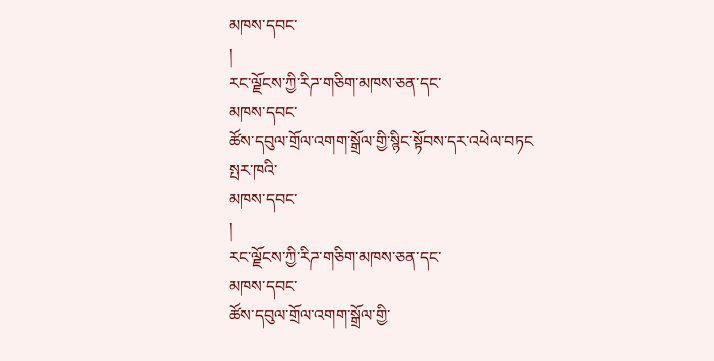མཁས་དབང་
།
རང་ལྗོངས་ཀྱི་རིཌ་གཅིག་མཁས་ཅན་དང་
མཁས་དབང་
ཚོས་དབུལ་གྲོལ་འགག་སྒྲོལ་གྱི་སྙིང་སྟོབས་དར་འཕེལ་བཏང
སྤར་ཁའི་
མཁས་དབང་
།
རང་ལྗོངས་ཀྱི་རིཌ་གཅིག་མཁས་ཅན་དང་
མཁས་དབང་
ཚོས་དབུལ་གྲོལ་འགག་སྒྲོལ་གྱི་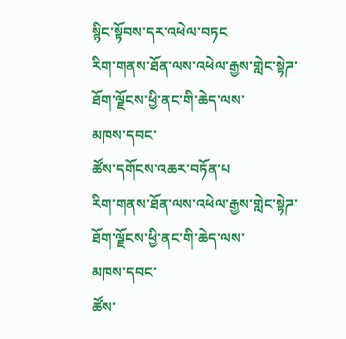སྙིང་སྟོབས་དར་འཕེལ་བཏང
རིག་གནས་ཐོན་ལས་འཕེལ་རྒྱས་གླེང་སྟེཌ་ཐོག་ལྗོངས་ཕྱི་ནང་གི་ཆེད་ལས་
མཁས་དབང་
ཚོས་དགོངས་འཆར་བཏོན་པ
རིག་གནས་ཐོན་ལས་འཕེལ་རྒྱས་གླེང་སྟེཌ་ཐོག་ལྗོངས་ཕྱི་ནང་གི་ཆེད་ལས་
མཁས་དབང་
ཚོས་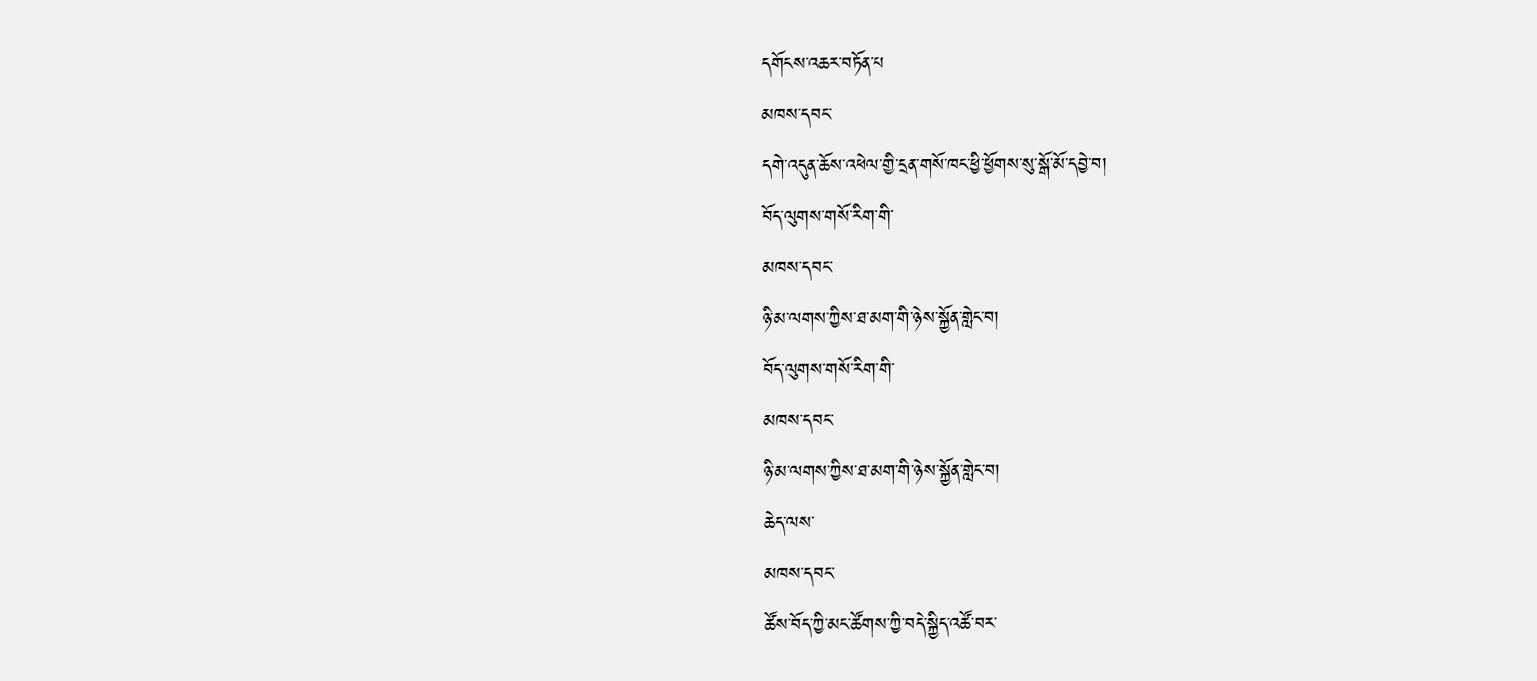དགོངས་འཆར་བཏོན་པ
མཁས་དབང་
དགེ་འདུན་ཆོས་འཕེལ་གྱི་དྲན་གསོ་ཁང་ཕྱི་ཕྱོགས་སུ་སྒོ་མོ་དབྱེ་བ།
བོད་ལུགས་གསོ་རིག་གི་
མཁས་དབང་
ཉི་མ་ལགས་ཀྱིས་ཐ་མག་གི་ཉེས་སྐྱོན་གླེང་བ།
བོད་ལུགས་གསོ་རིག་གི་
མཁས་དབང་
ཉི་མ་ལགས་ཀྱིས་ཐ་མག་གི་ཉེས་སྐྱོན་གླེང་བ།
ཆེད་ལས་
མཁས་དབང་
ཚོས་བོད་ཀྱི་མང་ཚོགས་ཀྱི་བདེ་སྐྱིད་འཚོ་བར་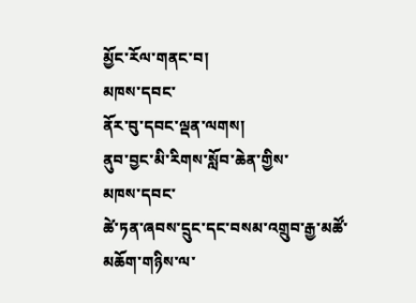མྱོང་རོལ་གནང་བ།
མཁས་དབང་
ནོར་བུ་དབང་ལྡན་ལགས།
ནུབ་བྱང་མི་རིགས་སློབ་ཆེན་གྱིས་
མཁས་དབང་
ཚེ་ཏན་ཞབས་དྲུང་དང་བསམ་འགྲུབ་རྒྱ་མཚོ་མཆོག་གཉིས་ལ་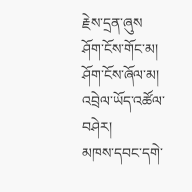རྗེས་དྲན་ཞུས
ཤོག་ངོས་གོང་མ།
ཤོག་ངོས་ཞོལ་མ།
འབྲེལ་ཡོད་འཚོལ་བཤེར།
མཁས་དབང་དགེ་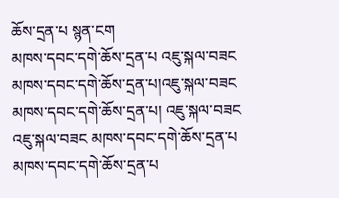ཆོས་དྲན་པ སྙན་ངག
མཁས་དབང་དགེ་ཆོས་དྲན་པ འཇུ་སྐལ་བཟང
མཁས་དབང་དགེ་ཆོས་དྲན་པ།འཇུ་སྐལ་བཟང
མཁས་དབང་དགེ་ཆོས་དྲན་པ། འཇུ་སྐལ་བཟང
འཇུ་སྐལ་བཟང མཁས་དབང་དགེ་ཆོས་དྲན་པ
མཁས་དབང་དགེ་ཆོས་དྲན་པ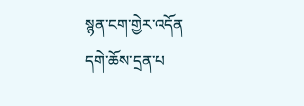སྙན་ངག་གྱེར་འདོན
དགེ་ཆོས་དྲན་པ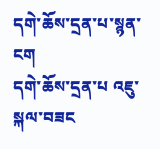དགེ་ཆོས་དྲན་པ་སྙན་ངག
དགེ་ཆོས་དྲན་པ འཇུ་སྐལ་བཟང